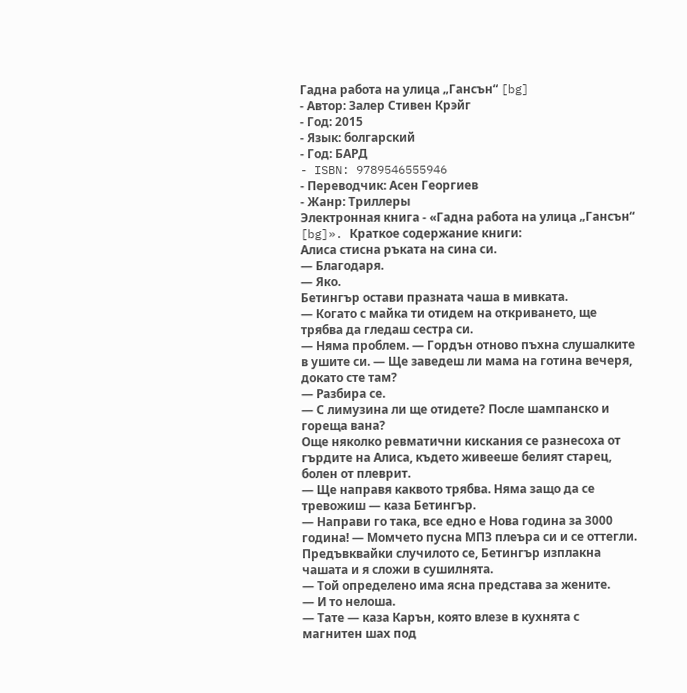Гадна работа на улица „Гансън“ [bg]
- Автор: Залер Стивен Крэйг
- Год: 2015
- Язык: болгарский
- Год: БАРД
- ISBN: 9789546555946
- Переводчик: Асен Георгиев
- Жанр: Триллеры
Электронная книга - «Гадна работа на улица „Гансън“ [bg]». Краткое содержание книги:
Алиса стисна ръката на сина си.
— Благодаря.
— Яко.
Бетингър остави празната чаша в мивката.
— Когато с майка ти отидем на откриването, ще трябва да гледаш сестра си.
— Няма проблем. — Гордън отново пъхна слушалките в ушите си. — Ще заведеш ли мама на готина вечеря, докато сте там?
— Разбира се.
— С лимузина ли ще отидете? После шампанско и гореща вана?
Още няколко ревматични кискания се разнесоха от гърдите на Алиса, където живееше белият старец, болен от плеврит.
— Ще направя каквото трябва. Няма защо да се тревожиш — каза Бетингър.
— Направи го така, все едно е Нова година за 3000 година! — Момчето пусна МПЗ плеъра си и се оттегли.
Предъвквайки случилото се, Бетингър изплакна чашата и я сложи в сушилнята.
— Той определено има ясна представа за жените.
— И то нелоша.
— Тате — каза Карън, която влезе в кухнята с магнитен шах под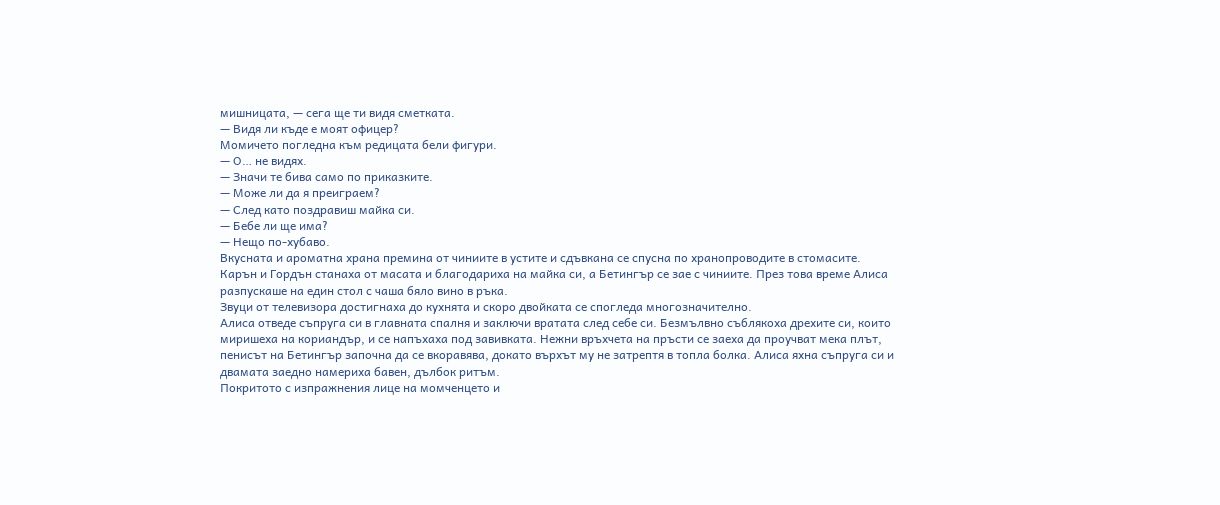мишницата, — сега ще ти видя сметката.
— Видя ли къде е моят офицер?
Момичето погледна към редицата бели фигури.
— О… не видях.
— Значи те бива само по приказките.
— Може ли да я преиграем?
— След като поздравиш майка си.
— Бебе ли ще има?
— Нещо по-хубаво.
Вкусната и ароматна храна премина от чиниите в устите и сдъвкана се спусна по хранопроводите в стомасите. Карън и Гордън станаха от масата и благодариха на майка си, а Бетингър се зае с чиниите. През това време Алиса разпускаше на един стол с чаша бяло вино в ръка.
Звуци от телевизора достигнаха до кухнята и скоро двойката се спогледа многозначително.
Алиса отведе съпруга си в главната спалня и заключи вратата след себе си. Безмълвно съблякоха дрехите си, които миришеха на кориандър, и се напъхаха под завивката. Нежни връхчета на пръсти се заеха да проучват мека плът, пенисът на Бетингър започна да се вкоравява, докато върхът му не затрептя в топла болка. Алиса яхна съпруга си и двамата заедно намериха бавен, дълбок ритъм.
Покритото с изпражнения лице на момченцето и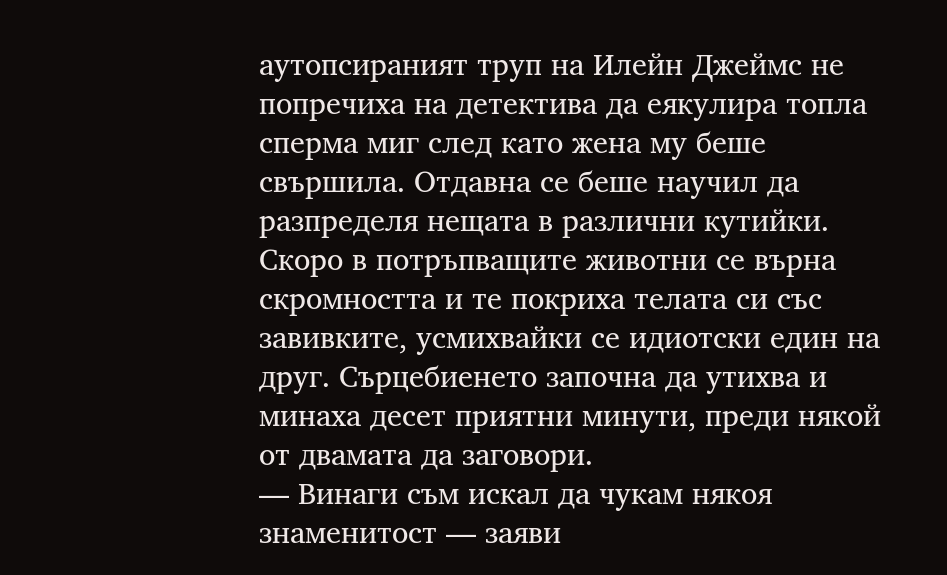аутопсираният труп на Илейн Джеймс не попречиха на детектива да еякулира топла сперма миг след като жена му беше свършила. Отдавна се беше научил да разпределя нещата в различни кутийки.
Скоро в потръпващите животни се върна скромността и те покриха телата си със завивките, усмихвайки се идиотски един на друг. Сърцебиенето започна да утихва и минаха десет приятни минути, преди някой от двамата да заговори.
— Винаги съм искал да чукам някоя знаменитост — заяви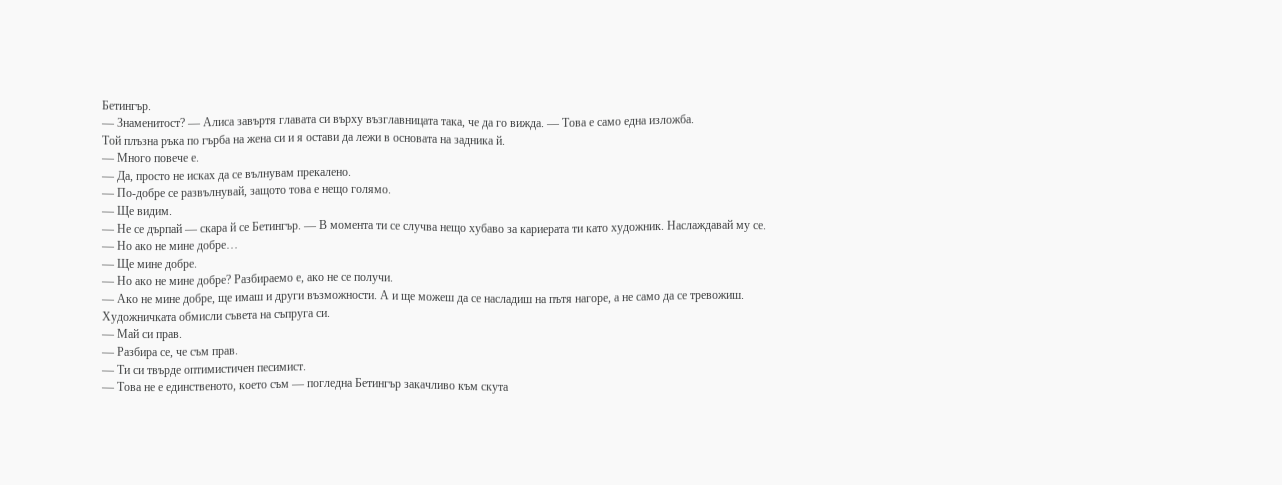Бетингър.
— Знаменитост? — Алиса завъртя главата си върху възглавницата така, че да го вижда. — Това е само една изложба.
Той плъзна ръка по гърба на жена си и я остави да лежи в основата на задника й.
— Много повече е.
— Да, просто не исках да се вълнувам прекалено.
— По-добре се развълнувай, защото това е нещо голямо.
— Ще видим.
— Не се дърпай — скара й се Бетингър. — В момента ти се случва нещо хубаво за кариерата ти като художник. Наслаждавай му се.
— Но ако не мине добре…
— Ще мине добре.
— Но ако не мине добре? Разбираемо е, ако не се получи.
— Ако не мине добре, ще имаш и други възможности. А и ще можеш да се насладиш на пътя нагоре, а не само да се тревожиш.
Художничката обмисли съвета на съпруга си.
— Май си прав.
— Разбира се, че съм прав.
— Ти си твърде оптимистичен песимист.
— Това не е единственото, което съм — погледна Бетингър закачливо към скута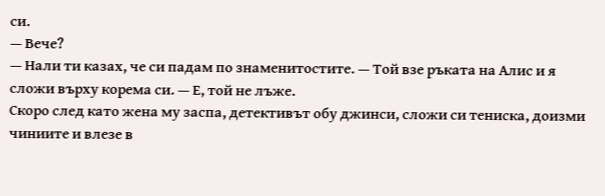си.
— Вече?
— Нали ти казах, че си падам по знаменитостите. — Той взе ръката на Алис и я сложи върху корема си. — Е, той не лъже.
Скоро след като жена му заспа, детективът обу джинси, сложи си тениска, доизми чиниите и влезе в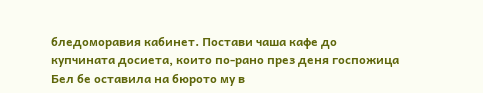бледоморавия кабинет. Постави чаша кафе до купчината досиета, които по-рано през деня госпожица Бел бе оставила на бюрото му в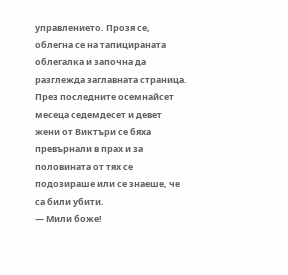управлението. Прозя се, облегна се на тапицираната облегалка и започна да разглежда заглавната страница. През последните осемнайсет месеца седемдесет и девет жени от Виктъри се бяха превърнали в прах и за половината от тях се подозираше или се знаеше, че са били убити.
— Мили боже!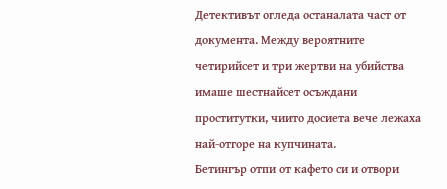Детективът огледа останалата част от документа. Между вероятните четирийсет и три жертви на убийства имаше шестнайсет осъждани проститутки, чиито досиета вече лежаха най-отгоре на купчината.
Бетингър отпи от кафето си и отвори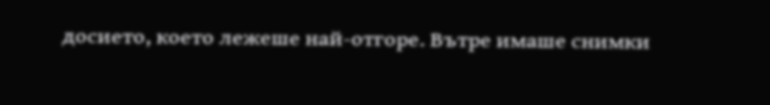досието, което лежеше най-отгоре. Вътре имаше снимки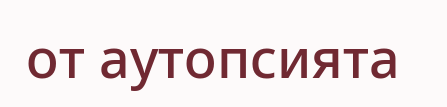от аутопсията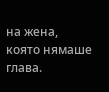на жена, която нямаше глава.